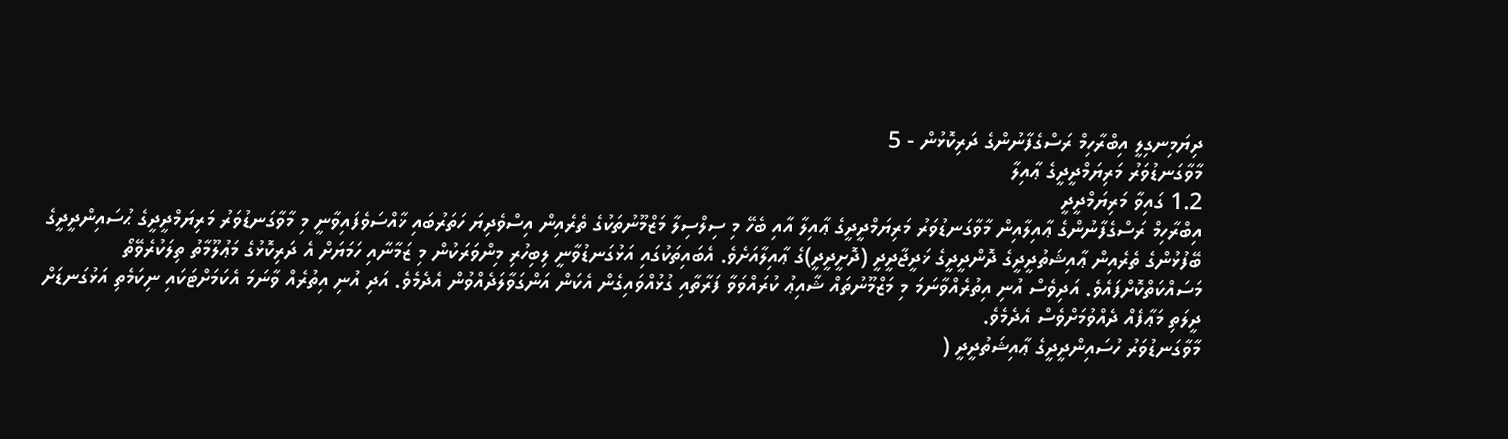ދިޔަމިނގިލީ އިބްރާހިމް ރަސްގެފާނުންގެ ދަރިކޮޅުން - 5
މާވާގަނޑުވަރު މަރިޔަމްދީދީގެ ޢާއިލާ
1.2 ގައިވާ މަރިޔަމްދީދީ
އިބްރާހިމް ރަސްގެފާނުންގެ ޢާއިލާއިން މާވާގަނޑުވަރު މަރިޔަމްދީދީގެ ޢާއިލާ އާއި ބެހޭ މި ސިލްސިލާ މަޒްމޫނުތަކުގެ ތެރެއިން އިސްވެދިޔަ ހަތަރުބައި ޚާއްސަވެފައިވާނީ މި މާވާގަނޑުވަރު މަރިޔަމްދީދީގެ ޙުސައިންދީދީގެ ބޭފުޅުންގެ ތެރެއިން ޢާއިޝަތުދީދީގެ ދޮންދީދީގެ ޚަދީޖާދީދީ (ދޮށީދީދީ)ގެ ޢާއިލާއަށެވެ. އެބައިތަކުގައި އަޅުގަނޑުވާނީ ލިބިހުރި މިންވަރަކުން މި ޒަމާނާއި ހަމަޔަށް އެ ދަރިކޮޅުގެ މަޢުލޫމާތު ތިލަކުރެވޭތޯ މަސައްކަތްކޮށްފައެވެ. އަދިވެސް އުނި އިތުރެއްވާނަމަ މި މަޒްމޫނުތައް ޝާއިޢު ކުރައްވަވާ ފަރާތާއި ގުޅުއްވައިގެން އެކަން އަންގަވާލަދެއްވުން އެދެމެވެ. އަދި އުނި އިތުރެއް ވާނަމަ އެކަމަށްޓަކައި ނިކަމެތި އަޅުގަނޑަށް ދީލަތި މަޢާފެއް ދެއްވުމަށްވެސް އެދެމެވެ.
މާވާގަނޑުވަރު ހުސައިންދީދީގެ ޢާއިޝަތުދީދީ (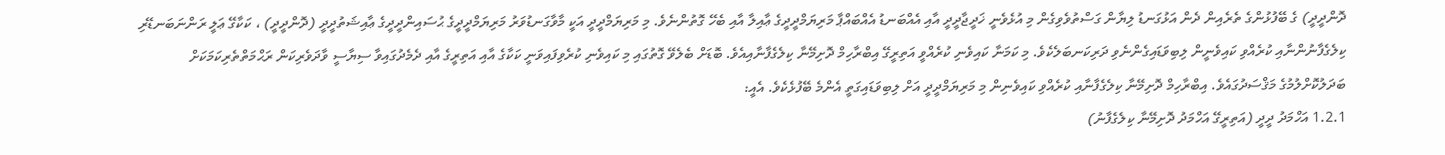ދޮންދީދީ) ގެ ބޭފުޅުންގެ ތެރެއިން ދެން އަޅުގަނޑު ލިޔާން ގަސްތުވެވިގެން މި އުޅެވެނީ ޚަދީޖާދީދީ އާއި އެއްބަނޑު އެއްބައްޕާ މަރިޔަމްދީދީގެ ޢާއިލާ އާއި ބެހޭ ގޮތުންނެވެ. މި މަރިޔަމްދީދީ އަކީ މާވާގަނޑުވަރު މަރިޔަމްދީދީގެ ޙުސައިންދީދީގެ ޢާއިޝަތުދީދީ (ދޮންދީދީ) ، ކަކާގޭ ޢަލީ ރަންނަބަނޑޭރި ކިލެގެފާނުންނާއި ކުރެއްވި ކައިވެނީން ލިބިވަޑައިގެންނެވި ދަރިކަނބަލެކެވެ. މި ކަމަނާ ކައިވެނި ކުރެއްވީ އަތިރީގޭ އިބްރާހިމް ދޮށިމޭނާ ކިލެގެފާނާއިއެވެ. ބޮޑަށް ބެލެވޭ ގޮތުގައި މި ކައިވެނި ކުރެވިފައިވަނީ ކަކާގެ އާއި އަތިރީގެ އާއި ދެމެދުގައިވާ ސިޔާސީ ވާދަވެރިކަން ރަޙްމަތްތެރިކަމަކަށް ބަދަލުކޮށްލުމުގެ މަޤްސަދުގައެވެ. އިބްރާހިމް ދޮށިމޭނާ ކިލެގެފާނާއި ކުރެއްވި ކައިވެނިން މި މަރިޔަމްދީދީ އަށް ލިބިވަޑައިގަތީ އެންމެ ބޭފުޅެކެވެ. އެއީ:
1.2.1 އަހްމަދު ދީދީ (އަތިރީގޭ އަހްމަދު ދޮށިމޭނާ ކިލެގެފާނު)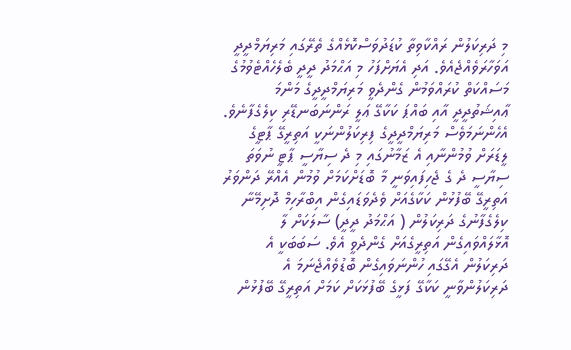މި ދަރިކަލުން ރައްކާވިތާ ކުޑަދުވަސްކޮޅެއްގެ ތެރޭގައި މަރިޔަމްދީދީ އަވަހާރަވެއްޖެއެވެ. އަދި އެޔަށްފަހު މި އަޙްމަދު ދީދީ ބެލެހެއްޓެވުމުގެ މަސައްކަތް ކުރައްވަމުން ގެންދެވީ މަރިޔަމްދީދީގެ މަންމަ ޢާއިޝަތުދީދީ އާއި ބައްޕަ ކަކާގޭ ޢަލީ ރަންނަބަނޑޭރި ކިލެގެފާނެވެ. އެހެންނަމަވެސް މަރިޔަމްދީދީގެ ފިރިކަލުންނަކީ އަތިރީގޭ ޕާޓީގެ ލީޑަރަށް ވުމުންނާއި އެ ޒަމާނުގައި މި ދެ ސިޔާސީ ޕާޓީ ނުވަތަ ސިޔާސީ ދެ ގެ ޖެހިފައިވަނީ މާ ބޮޑަށްކަމަށް ވުމުން އެއްރޭ ދަންވަރު އަތިރީގޭ ބޭފުޅުން ކަކާގެއަށް ވެދެވަޑައިގެން އިބްރާހިމް ދޮށިމޭނާ ކިލެގެފާނުގެ ދަރިކަލުން ( އަޙްމަދު ދީދީ) ސާލަކަށް ލާ އޮޅާލައްވައިގެން އަތިރީގެއަށް ގެންދެވީ އެވެ. ސަބަބަކީ އެ ދަރިކަލުން އެގޭގައި ހުންނަވައިގެން ބޮޑުވެއްޖެނަމަ އެ ދަރިކަލުންވާނީ ކަކާގޭ ފަޅީގެ ބޭފުޅަކަށް ކަމަށް އަތިރީގޭ ބޭފުޅުން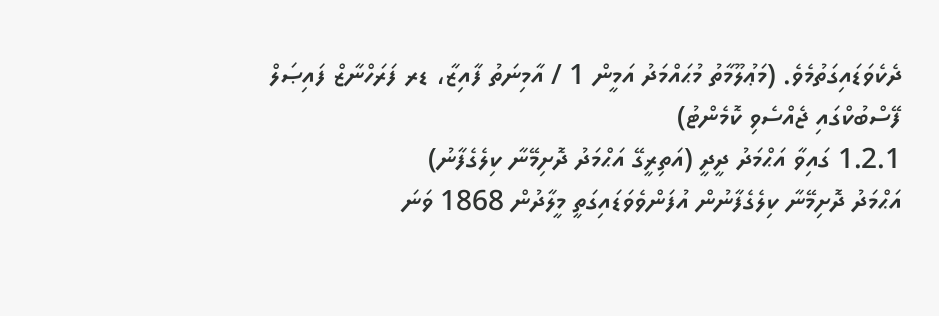ދެކެވަޑައިގަތުމެވެ. (މަޢުލޫމާތު މުޙައްމަދު އަމީން 1 / އާމިނަތު ފާއިޒާ، ޑރ ފަރަހްނާޒް ފައިޞަލް ފޭސްބުކްގައި ޖެއްސެވި ކޮމެންޓު)
1.2.1 ގައިވާ އަޙްމަދު ދީދީ (އަތިރީގޭ އަޙްމަދު ދޮށިމޭނާ ކިލެގެފާނު)
އަޙްމަދު ދޮށިމޭނާ ކިލެގެފާނުން އުފަންވެވަޑައިގަތީ މީލާދުން 1868 ވަނަ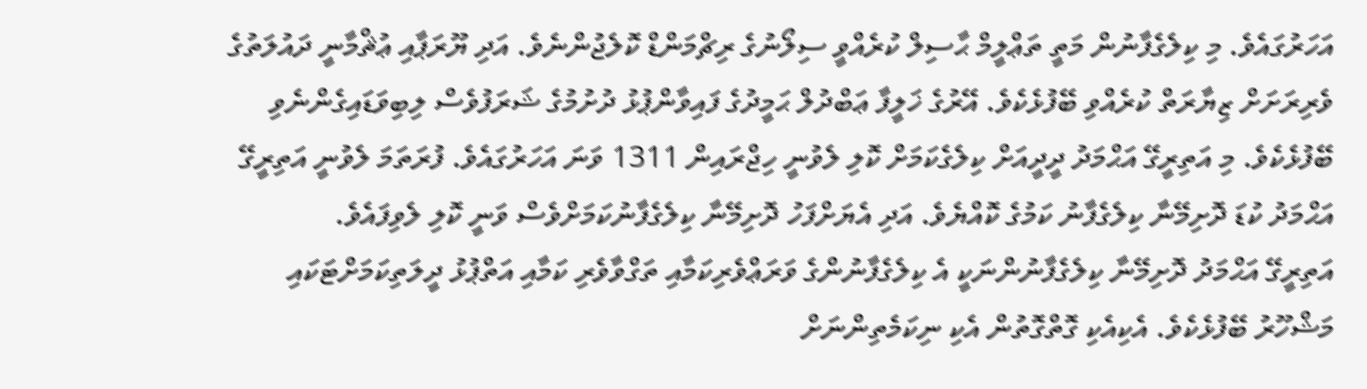އަހަރުގައެވެ. މި ކިލެގެފާނުން މަތީ ތަޢްލީމް ޙާސިލް ކުރެއްވީ ސިލޯނުގެ ރިޗްމަންޑް ކޮލެޖުންނެވެ. އަދި ޔޫރަޕާއި ޢުޘްމާނީ ދައުލަތުގެ ވެރިރަށަށް ޒިޔާރަތް ކުރެއްވި ބޭފުޅެކެވެ. އޭރުގެ ޚަލީފާ ޢަބްދުލް ޙަމީދުގެ ފައިވާންޕުޅު ދުށުމުގެ ޝަރަފުވެސް ލިބިވަޑައިގެންނެވި ބޭފުޅެކެވެ. މި އަތިރީގޭ އަޙްމަދު ދީދީއަށް ކިލެގެކަމަށް ކޮލި ލެވުނީ ހިޖްރައިން 1311 ވަނަ އަހަރުގައެވެ. ފުރަތަމަ ލެވުނީ އަތިރީގޭ އަޙްމަދު ކުޑަ ދޮށިމޭނާ ކިލެގެފާނު ކަމުގެ ކޮއްޔެވެ. އަދި އެޔަށްފަހު ދޮށިމޭނާ ކިލެގެފާނުކަމަށްވެސް ވަނީ ކޮލި ލެވިފައެވެ.
އަތިރީގޭ އަޙްމަދު ދޮށިމޭނާ ކިލެގެފާނުންނަކީ އެ ކިލެގެފާނުންގެ ވަރަޢްވެރިކަމާއި ތަގްވާވެރި ކަމާއި އަތްޕުޅު ދީލަތިކަމަށްޓަކައި މަޝްހޫރު ބޭފުޅެކެވެ. އެކިއެކި ގޮތްގޮތުން އެކި ނިކަމެތިންނަށް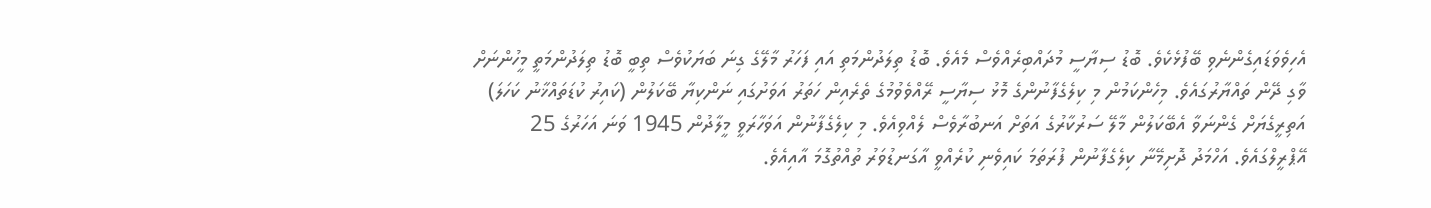އެހިވެވަޑައިގެންނެވި ބޭފުޅެކެވެ. ބޮޑު ސިޔާސީ މުދައްބިރެއްވެސް މެއެވެ. ބޮޑު ތިލަދުންމަތި އައި ފަހަރު މާލޭގެ ގިނަ ބަޔަކުވެސް ތިބީ ބޮޑު ތިލަދުންމަތީ މީހުންނަށް ވާގި ދޭން ތައްޔާރުގައެވެ. މިހެންކަމުން މި ކިލެގެފާނުންގެ މޮޅު ސިޔާސީ ރޭއްވެވުމުގެ ތެރެއިން ހަތަރު އަވަށުގައި ނަންކިޔާ ބޭކަލުން (ކައިރު ކުޑަތައްޚާނު ކަހަލަ) އަތިރީގެޔަށް ގެންނަވާ އެބޭކަލުން މާލޭ ސަރުކާރުގެ އަތަށް އަނބުރާވެސް ލެއްވިއެވެ. މި ކިލެގެފާނުން އަވަހާރަވީ މީލާދުން 1945 ވަނަ އަހަރުގެ 25 އޭޕްރީލްގައެވެ. އަހްމަދު ދޮށިމޭނާ ކިލެގެފާނުން ފުރަތަމަ ކައިވެނި ކުރެއްވީ އާގަނޑުވަރު ތުއްތުގޮމަ އާއިއެވެ.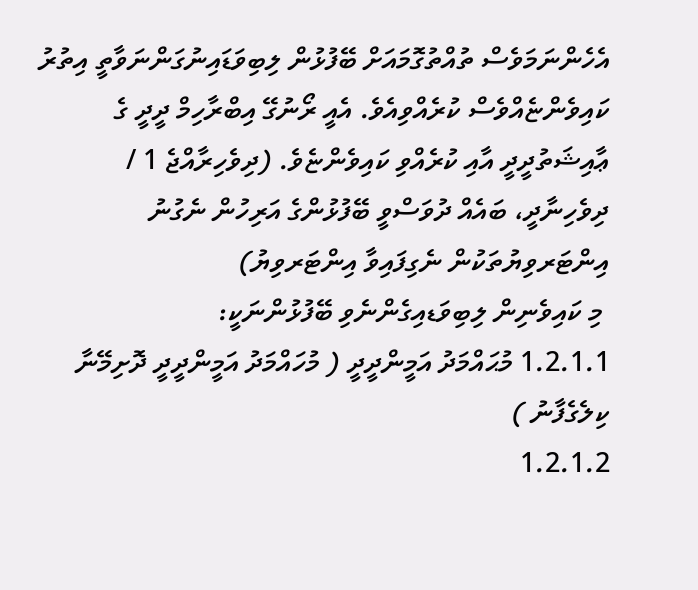އެހެންނަމަވެސް ތުއްތުގޮމައަށް ބޭފުޅުން ލިބިވަޑައިނުގަންނަވާތީ އިތުރު ކައިވެންޏެއްވެސް ކުރެއްވިއެވެ. އެއީ ރޯނުގޭ އިބްރާހިމް ދީދީ ގެ ޢާއިޝަތުދީދީ އާއި ކުރެއްވި ކައިވެންޏެވެ. (ދިވެހިރާއްޖެ 1 / ދިވެހިނާދީ، ބައެއް ދުވަސްވީ ބޭފުޅުންގެ އަރިހުން ނެގުނު އިންޓަރވިޔުތަކުން ނެގިފައިވާ އިންޓަރވިޔު)
 މި ކައިވެނިން ލިބިވަޑއިގެންނެވި ބޭފުޅުންނަކީ:
1.2.1.1 މުޙައްމަދު އަމީންދީދީ ( މުހައްމަދު އަމީންދީދީ ދޮށިމޭނާ ކިލެގެފާނު )
1.2.1.2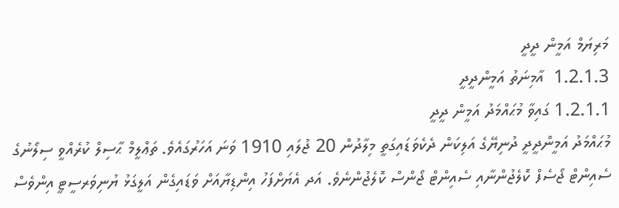މަރިޔަމް އަމީން ދީދީ
1.2.1.3  އާމިނަތު އަމީންދީދީ
1.2.1.1 ގައިވާ މުޙައްމަދު އަމީން ދީދީ
މުޙައްމަދު އަމީންދީދީ ދުނިޔޭގެ އަލިކަން ދެކެވަޑައިގަތީ މިލާދުން 20 ޖުލައި 1910 ވަނަ އަހަރުގައެވެ. ތަޢްލީމް ޙާސިލް ކުރެއްވީ ސިލޯނުގެ ސެއިންޓް ޖޯސެފް ކޮލެޖުންނާއި ސެއިންޓް ޖޯންސް ކޮލެޖުންނެވެ. އަދ އެޔަށްފަހު އިންޑިޔާއަށް ވަޑައިގެން އަލީގަޅު ޔުނިވަރސީޓީ އިންވެސް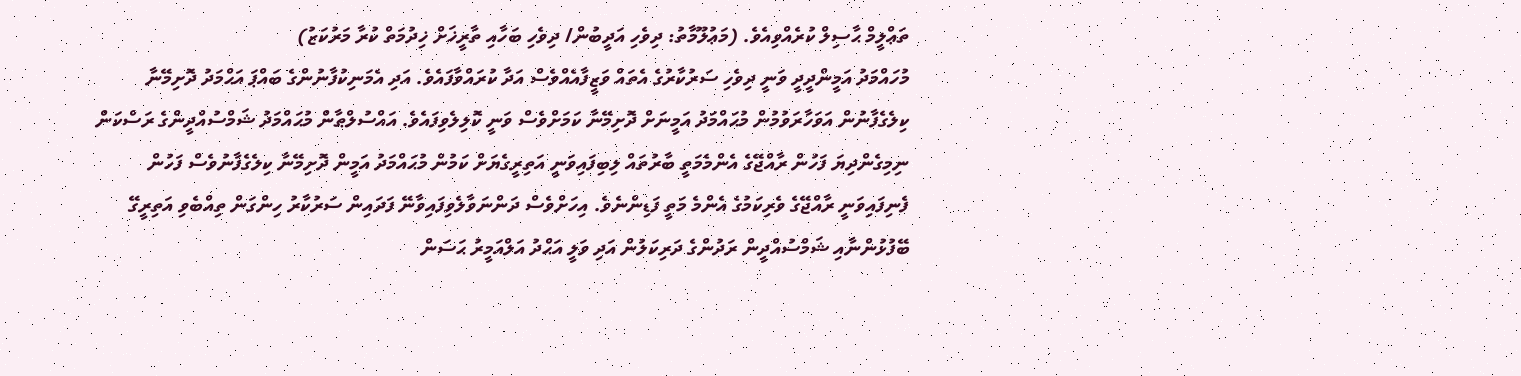ތަޢްލީމް ޙާސިލް ކުރެއްވިއެވެ. (މަޢުލޫމާތު: ދިވެހި އަދީބުން/ ދިވެހި ބަހާއި ތާރީޚަށް ޚިދުމަތް ކުރާ މަރުކަޒު)
މުހައްމަދު އަމީންދީދީ ވަނީ ދިވެހި ސަރުކާރުގެ އެތައް ވަޒީފާއެއްވެސް އަދާ ކުރައްވާފައެވެ. އަދި އެމަނިކުފާނުންގެ ބައްޕަ އަޙްމަދު ދޮށިމޭނާ ކިލެގެފާނުން އަވަހާރަވުމުން މުޙައްމަދު އަމީނަށް ދޮށިމޭނާ ކަމަށްވެސް ވަނީ ކޮލިލެވިފައެވެ. އައްސުލްޠާން މުޙައްމަދު ޝަމްސުއްދީންގެ ރަސްކަން ނިމިގެންދިޔަ ފަހުން ރާއްޖޭގެ އެންމެމަތީ ބާރުތައް ލިބިފައިވަނީ އަތިރީގެޔަށް ކަމުން މުޙައްމަދު އަމީން ދޮށިމޭނާ ކިލެގެފާނުވެސް ފަހުން ފެނިފައިވަނީ ރާއްޖޭގެ ވެރިކަމުގެ އެންމެ މަތީ ފަޑިންނެވެ. އިހަށްވެސް ދަންނަވާލެވިފައިވާނޭ ފަދައިން ސަރުކާރު ހިންގަން ތިއްބެވި އަތިރީގޭ ބޭފުޅުންނާއި ޝަމްސުއްދީން ރަދުންގެ ދަރިކަލުން އަދި ވަލީ އަޙްދު އަލްއަމީރު ޙަސަން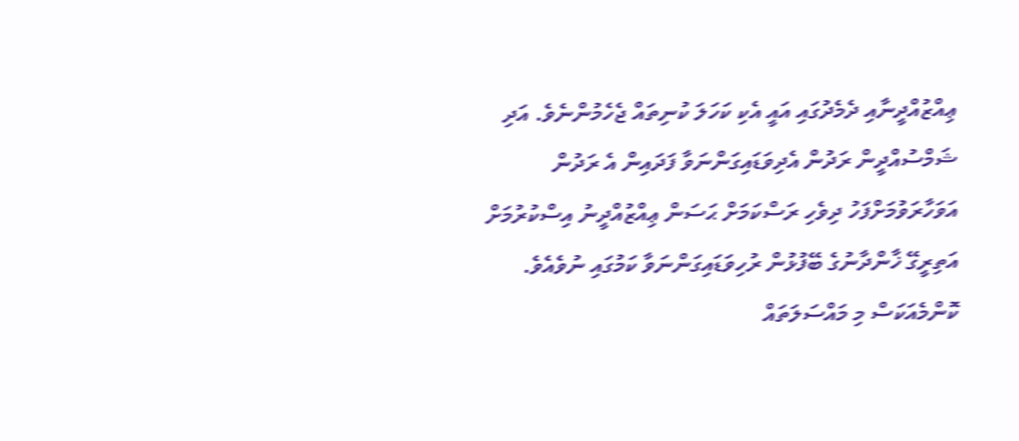ޢިއްޒުއްދީނާއި ދެމެދުގައި އައީ އެކި ކަހަލަ ކުނިތައް ޖެހެމުންނެވެ. އަދި ޝަމްސުއްދީން ރަދުން އެދިވަޑައިގަންނަވާ ފަދައިން އެ ރަދުން އަވަހާރަވުމަށްފަހު ދިވެހި ރަސްކަމަށް ޙަސަން ޢިއްޒުއްދީނު އިސްކުރުމަށް އަތިރީގޭ ޚާންދާނުގެ ބޭފުޅުން ރުހިވަޑައިގަންނަވާ ކަމުގައި ނުވެއެވެ.
ކޮންމެއަކަސް މި މައްސަލަތައް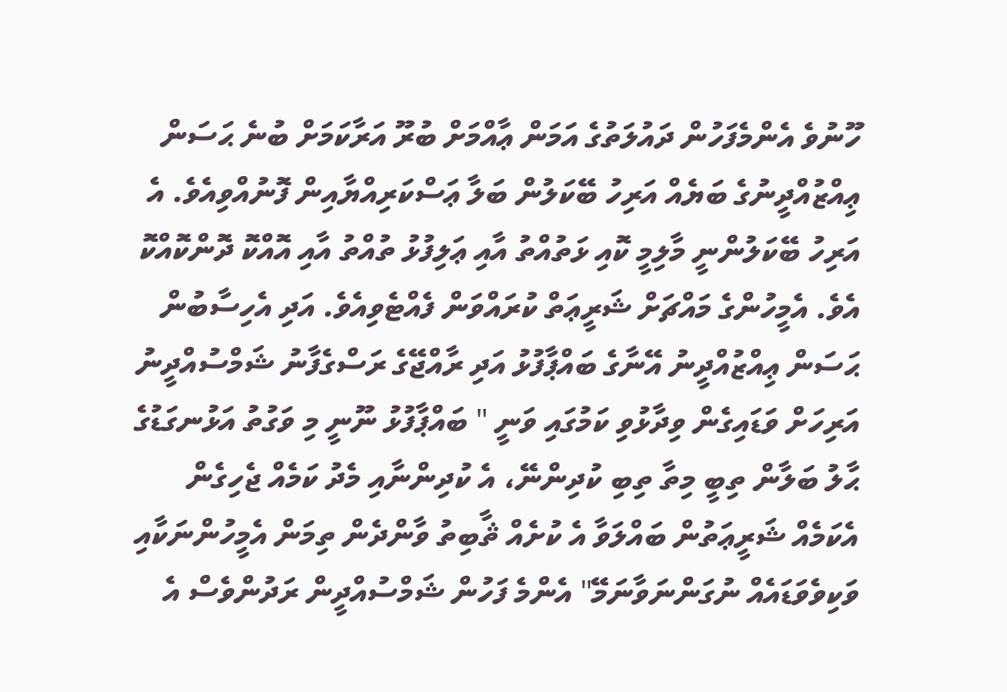ހޫނުވެ އެންމެފަހުން ދައުލަތުގެ އަމަން ޢާއްމަށް ބުރޫ އަރާކަމަށް ބުނެ ޙަސަން ޢިއްޒުއްދީނުގެ ބަޔެއް އަރިހު ބޭކަލުން ބަލާ ޢަސްކަރިއްޔާއިން ފޮނުއްވިއެވެ. އެ އަރިހު ބޭކަލުންނީ މާލިމީ ކޮއި ޅަތުއްތު އާއި ޢަލިފުޅު ތުއްތު އާއި އޮއްކޮ ދޮންކޮއްކޮ އެވެ. އެމީހުންގެ މައްޗަށް ޝަރީޢަތް ކުރައްވަން ފެއްޓެވިއެވެ. އަދި އެހިސާބުން ޙަސަން ޢިއްޒުއްދީނު އޭނާގެ ބައްޕާފުޅު އަދި ރާއްޖޭގެ ރަސްގެފާނު ޝަމްސުއްދީނު އަރިހަށް ވަޑައިގެން ވިދާޅުވި ކަމުގައި ވަނީ " ބައްޕާފުޅު ނޫނީ މި ވަގުތު އަޅުނގަޑުގެ ޙާލު ބަލާން ތިބީ މިތާ ތިބި ކުދިންނޭ، އެ ކުދިންނާއި މެދު ކަމެއް ޖެހިގެން  އެކަމެއް ޝަރީޢަތުން ބައްލަވާ އެ ކުށެއް ޘާބިތު ވާންދެން ތިމަން އެމީހުންނަކާއި ވަކިވެވަޑައެއް ނުގަންނަވާނަމޭ" އެންމެ ފަހުން ޝަމްސުއްދީން ރަދުންވެސް އެ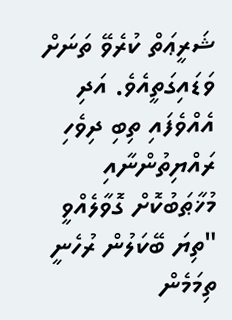ޝަރީޢަތް ކުރެވޭ ތަނަށް ވަޑައިގަތީއެވެ. އަދި އެއްވެފައި ތިބި ދިވެހި ރައްޔިތުންނާއި މުޚާޠަބުކޮށް ގޮވާލެއްވީ "ތިޔަ ބޭކަލުން ރުހެނީ ތިމަމެން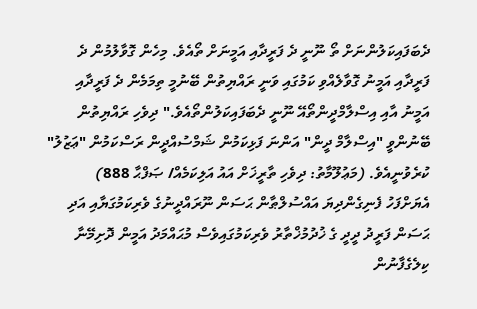ދެބަފައިކަލުންނަށް ތޯ ނޫނީ ދެ ފަރީދާއި އަމީނަށް ތޯއެވެ. މިހެން ގޮވާލުމުން ދެ ފަރީދާއި އަމީނު ގޮވާލެއްވި ކަމުގައި ވަނީ ރައްޔިތުން ބޭނުމީ ތިމަމެން ދެ ފަރީދާއި އަމީނު އާއި އިސްލާމްދީންތޯއޭ ނޫނީ ދެބަފައިކަލުންތޯއެވެ." ދިވެހި ރައްޔިތުން ބޭނުންވީ "އިސްލާމް ދީން" އަންނަ ފަޅިކަމުން ޝަމްސުއްދީން ރަސްކަމުން "ޢަޒުލު" ކުރެވުނީއެވެ. (މަޢުލޫމާތު: ދިވެހި ތާރީޚަށް އައު އަލިކަމެއް/ ޞަފްޙާ 888)
އެޔަށްފަހު ފެނިގެންދިޔަ އައްސުލްޠާން ޙަސަން ނޫރައްދީނުގެ ވެރިކަމުގަޔާއި އަދި ޙަސަން ފަރީދު ދީދީ ގެ ޚުދުމުޚްތާރު ވެރިކަމުގައިވެސް މުޙައްމަދު އަމީން ދޮށިމޭނާ ކިލެގެފާނުން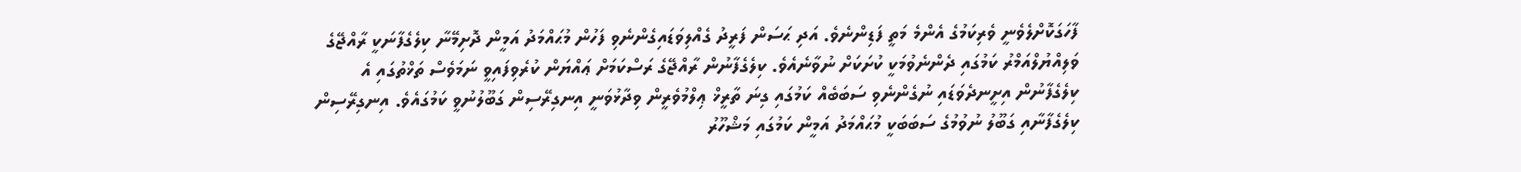ފާހަގަކޮށްލެވެނީ ވެރިކަމުގެ އެންމެ މަތީ ފަޑިންނެވެ. އަދި ޙަސަން ފަރީދު ގެއްލިވަޑައިގެންނެވި ފަހުން މުޙައްމަދު އަމީން ދޮށިމޭނާ ކިލެގެފާނަކީ ރާއްޖޭގެ ވަލިއްޔުލްއަމްރު ކަމުގައި ދެންނެވުމަކީ ކުށަކަށް ނުވާނެއެވެ. ކިލެގެފާނުން ރާއްޖޭގެ ރަސްކަމަށް ޢައްޔަން ކުރެވިފައިވީ ނަމަވެސް ތަޚްތުގައި އެ ކިލެގެފާނުން އިށީނދެވަޑައި ނުގެންނެވި ސަބަބެއް ކަމުގައި ގިނަ ތާރީޚް ޢިލްމުވެރީން ވިދާޅުވަނީ އިނގިރޭސިން ގަބޫލުނުވީ ކަމުގައެވެ. އިނގިރޭސިން ކިލެގެފާނާއި ގަބޫލު ނުވުމުގެ ސަބަބަކީ މުޙައްމަދު އަމީން ކަމުގައި މަޝްހޫރު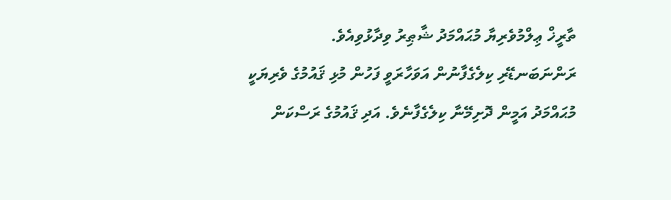ތާރީޚް ޢިލްމުވެރިޔާ މުޙައްމަދު ޝާޠިރު ވިދާޅުވިއެވެ.
ރަންނަބަނޑޭރި ކިލެގެފާނުން އަވަހާރަވީ ފަހުން މުޅި ޤައުމުގެ ވެރިޔަކީ މުޙައްމަދު އަމީން ދޮށިމޭނާ ކިލެގެފާނެވެ. އަދި ޤައުމުގެ ރަސްކަން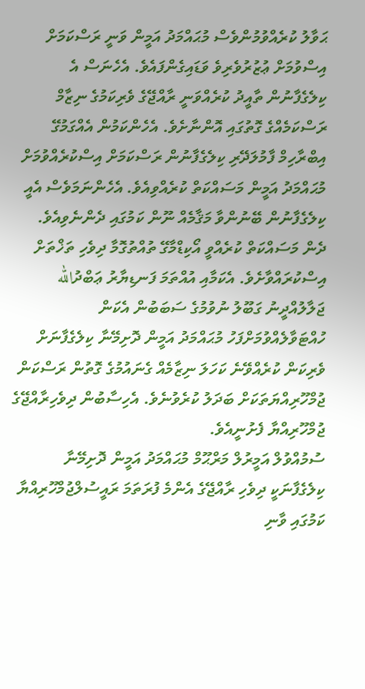ޙަވާލު ކުރެއްވުމުންވެސް މުޙައްމަދު އަމީން ވަނީ ރަސްކަމަށް އިސްވުމަށް ޢުޒުރުވެރިވެ ވަޑައިގެންފައެވެ. އެހެނަސް އެ ކިލެގެފާނުން ތާއީދު ކުރެއްވަނީ ރާއްޖޭގެ ވެރިކަމުގެ ނިޒާމް ރަސްކަމެއްގެ ގޮތުގައި އޮންނާށެވެ. އެހެންކަމުން އެއްގަމުގޭ އިބްރާހިމް ފާމުލަދޭރި ކިލެގެފާނުން ރަސްކަމަށް އިސްކުރެއްވުމަށް މުޙައްމަދު އަމީން މަސައްކަތް ކުރެއްވިއެވެ. އެހެންނަމަވެސް އެއީ ކިލެގެފާނުން ބޭނުންވާ މަޤާމެއް ނޫން ކަމުގައި ދެންނެވިއެވެ. ދެން މަސައްކަތް ކުރެއްވީ އޯކިޑްމާގޭ ތުއްތުގޮމާ ދިވެހި ތަޚްތަށް އިސްކުރައްވާށެވެ. އެކަމާއި އުއްތަމަ ފަނޑިޔާރު ޢަބްދުالله ޖަލާލުއްދީނު ގަބޫލު ނުވުމުގެ ސަބަބުން އެކަން ހުއްޓަވާލެއްވުމަށްފަހު މުޙައްމަދު އަމީން ދޮށިމޭނާ ކިލެގެފާނަށް ވެރިކަން ކުރެއްވޭނެ ކަހަލަ ނިޒާމެއް ގެނައުމުގެ ގޮތުން ރަސްކަން ޖުމްހޫރިއްޔަތަކަށް ބަދަލު ކުރެވުނެވެ. އެހިސާބުން ދިވެހިރާއްޖޭގެ ޖުމްހޫރިއްޔާ ފެށުނީއެވެ.
ސުމުއްވުލް އަމީރުލް މަރްޙޫމް މުޙައްމަދު އަމީން ދޮށިމޭނާ ކިލެގެފާނަކީ ދިވެހި ރާއްޖޭގެ އެންމެ ފުރަތަމަ ރައީސުލްޖުމްހޫރިއްޔާ ކަމުގައި ވާނި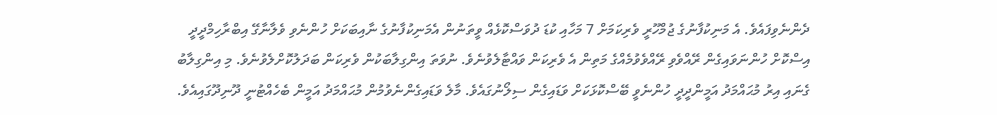ދެންނެވިފައެވެ. އެ މަނިކުފާނުގެ ޖުމްހޫރީ ވެރިކަމަށް 7 މަހާއި ކުޑަ ދުވަސްކޮޅެއް ވީތަނުން އެމަނިކުފާނުގެ ނާއިބަކަށް ހުންނެވި ވެލާނާގޭ އިބްރާހިމްދީދީ އިސްކޮށް ހުންނަވައިގެން ރޭއްވެވި ރޭއްވެވުމެއްގެ މަތިން އެ ވެރިކަން ވައްޓާލެވުނެވެ. ނުވަތަ އިންގިލާބަކުން ވެރިކަން ބަދަލުކޮށްލެވުނެވެ. މި އިންގިލާބު ގެނައި އިރު މުޙައްމަދު އަމީންދީދީ ހުންނެވީ ބޭސްކޮޅަކަށް ވަޑައިގެން ސިލޯނުގައެވެ. މާލެ ވަޑައިގެންނެވުމުން މުޙައްމަދު އަމީން ބެހެއްޓުނީ ދޫނިދޫގައިއެވެ.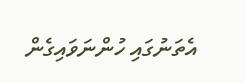އެތަނުގައި ހުންނަވައިގެން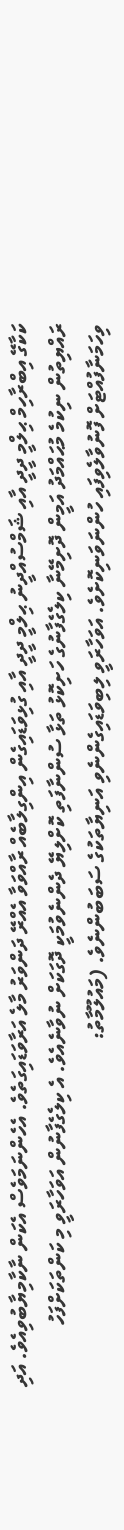ކަކާގޭ އިބްރާހިމް ޙިލްމީ ދީދީ އާއި ޝަމްސުއްދީނު ޙިލްމީ ދީދީ އާއި ގުޅިވަޑައިގެން އިންގިލާބެއް ރާއްވަވާ އެއްރޭ ދަންވަރު މާލެ އަރާވަޑައިގަތެވެ. އެހެންނަމަވެސް އެކަން ނާކާމިޔާބުވިއެވެ. އަދި ރައްޔިތުން ނިކުމެ މުޙައްމަދު އަމީން ދޮށިމޭނާ ކިލެގެފާނުގެ ހަށިކޮޅު ތަޅާ ސުންނާފަތި ކޮށްލިޔޭ ދެންނެވުމަކީ ދޮގަކަށް ނުވާނެއެވެ. އެ ކިލެގެފާނުން އަވަހާރަވީ މި ކަންތަކަށްފަހު ވިހަމަނާފުއްޓަށް ފޮނުވާލެވިފައި ހުންނަވަނިކޮށެވެ. އަވަހާރަވީ ލިބިވަޑައިގެންނެވި އަނިޔާތަކުގެ ސަބަބުންނެވެ. (މައުލޫމާތު: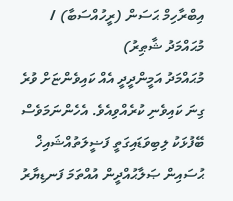އިބްރާހިމް ޙަސަން (ރީހުއްސަބާ) / މުޙައްމަދު ޝާޠިރު)
މުޙައްމަދު އަމީންދީދީ އެއް ކައިވެންޏަށް ވުރެ ގިނަ ކައިވެނި ކުރެއްވިއެވެ. އެހެންނަމަވެސް ބޭފުޅަކު ލިބިވަޑައިގަތީ ފަޟީލަތުއްޝައިޚް ޙުސައިން ޞަލާޙުއްދީން އުއްތަމަ ފަނޑިޔާރު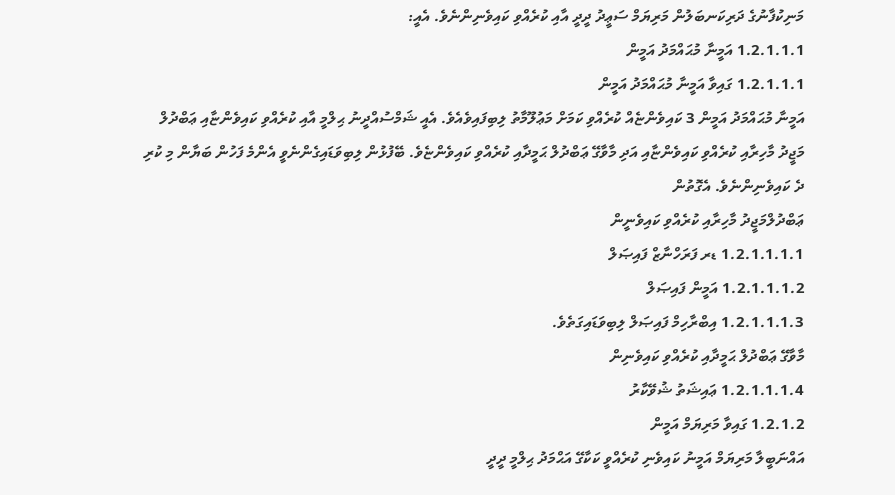މަނިކުފާނުގެ ދަރިކަނބަލުން މަރިޔަމް ސަޢީދު ދީދީ އާއި ކުރެއްވި ކައިވެނިންނެވެ. އެއީ:
1.2.1.1.1 އަމީނާ މުޙައްމަދު އަމީން
1.2.1.1.1 ގައިވާ އަމީނާ މުޙައްމަދު އަމީން
އަމީނާ މުޙައްމަދު އަމީން 3 ކައިވެންޏެއް ކުރެއްވި ކަމަށް މަޢުލޫމާތު ލިބިފައިވެއެވެ. އެއީ ޝަމްސުއްދީނު ޙިލްމީ އާއި ކުރެއްވި ކައިވެންޏާއި ޢަބްދުލް މަޖީދު މާހިރާއި ކުރެއްވި ކައިވެންޏާއި އަދި މާވާގޭ ޢަބްދުލް ޙަމީދާއި ކުރެއްވި ކައިވެންޏެވެ. ބޭފުޅުން ލިބިވަޑައިގެންނެވީ އެންމެ ފަހުން ބަޔާން މި ކުރި ދެ ކައިވެނިންނެވެ. އެގޮތުން
ޢަބްދުލްމަޖީދު މާހިރާއި ކުރެއްވި ކައިވެނީން
1.2.1.1.1.1 ޑރ ފަރަހްނާޒް ފައިޞަލް
1.2.1.1.1.2 އަމީން ފައިޞަލް
1.2.1.1.1.3 އިބްރާހިމް ފައިޞަލް ލިބިވަޑައިގަތެވެ.
މާވާގޭ ޢަބްދުލް ޙަމީދާއި ކުރެއްވި ކައިވެނިން
1.2.1.1.1.4 ޢައިޝަތު ޝުވޭކާރު
1.2.1.2 ގައިވާ މަރިޔަމް އަމީން
އައްނަބީލާ މަރިޔަމް އަމީނު ކައިވެނި ކުރެއްވީ ކަކާގޭ އަޙްމަދު ޙިލްމީ ދީދީ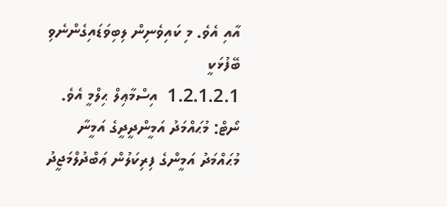އާއި އެވެ. މި ކައިވެނިން ލިބިވަޑައިގެންނެވި ބޭފުޅަކީ
1.2.1.2.1  އިސްމާޢިލް ޙިލްމީ އެވެ.
ނޯޓް: މުޙައްމަދު އަމީންދީދީގެ އަމީނާ މުޙައްމަދު އަމީންގެ ފިރިކަލުން ޢަބްދުލްމަޖީދު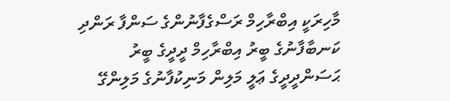މާހިރަކީ އިބްރާހިމް ރަސްގެފާނުންގެ ސަންފާ ރަންދި ކަނބާފާނުގެ ބީރު އިބްރާހިމް ދީދީގެ ބީރު ޙަސަންދީދީގެ ޢަލީ މަލިން މަނިކުފާނުގެ މަލިންގޭ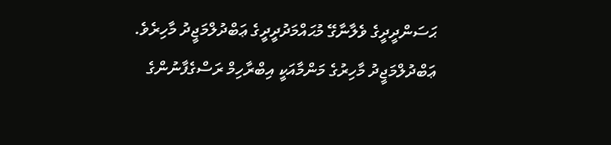ޙަސަންދީދީގެ ވެލާނާގޭ މުޙައްމަދުދީދީގެ ޢަބްދުލްމަޖީދު މާހިރެވެ. ޢަބްދުލްމަޖީދު މާހިރުގެ މަންމާއަކީ އިބްރާހިމް ރަސްގެފާނުންގެ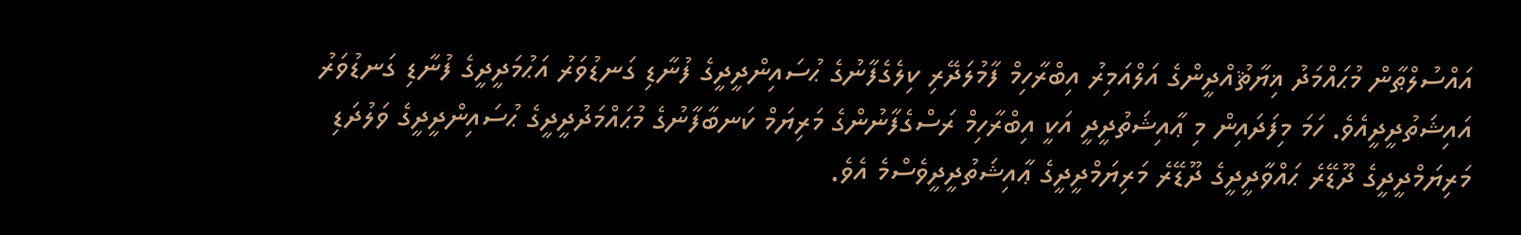އައްސުލްޠާން މުޙައްމަދު ޣިޔާޘުއްދީންގެ އަލްއަމިރު އިބްރާހިމް ފާމުލަދޭރި ކިލެގެފާނުގެ ޙުސައިންދީދީގެ ފުނާޑި ގަނޑުވަރު އަޙުމަދީދީގެ ފުނާޑި ގަނޑުވަރު އައިޝަތުދީދީއެވެ. ހަމަ މިފަދައިން މި ޢާއިޝަތުދީދީ އަކީ އިބްރާހިމް ރަސްގެފާނުންގެ މަރިޔަމް ކަނބާފާނުގެ މުޙައްމަދުދީދީގެ ޙުސައިންދީދީގެ ވަލުދަޑި މަރިޔަމްދީދީގެ ދޫޑޭރެ ޙައްވާދީދީގެ ދޫޑޭރެ މަރިޔަމްދީދީގެ ޢާއިޝަތުދީދީވެސްމެ އެވެ.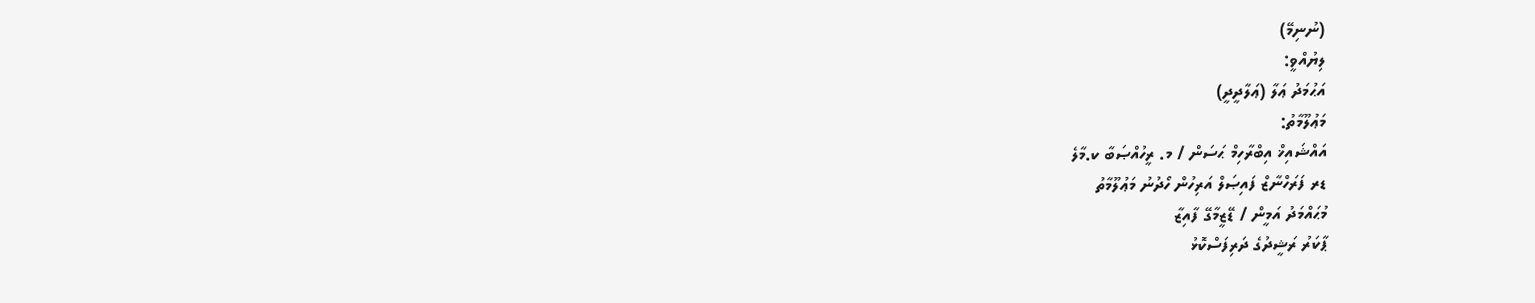(ނުނިމޭ)
ލިޔުއްވީ:
އަޙުމަދު ޢަލާ (ޢަލާދީދީ)
މަޢުލޫމާތު:
އައްޝައިޚް އިބްރާހިމް ޙަސަން / މ. ރީހުއްޞަބާ ކ.މާލެ
ޑރ ފަރަހްނާޒް ފައިޞަލް އަރިހުން ހޯދުނު މަޢުލޫމާތު
މުޙައްމަދު އަމީން / ޑޭޒީމާގޭ ފާއިޒާ
ޕާކަރު ރަޝީދުގެ ދަރިފަސްކޮޅު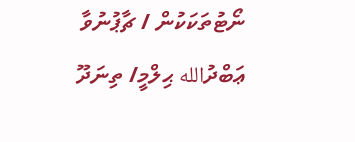ނޯޓުތަކަކުން / ޗާޕުނުވާ
ޢަބްދުالله ޙިލްމީ/ ތިނަދޫ